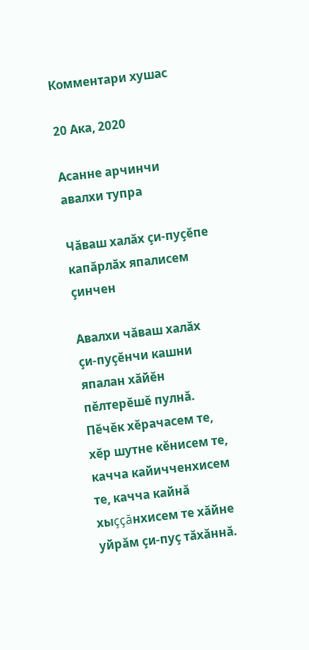Комментари хушас

20 Ака, 2020

Асанне арчинчи авалхи тупра

Чăваш халăх çи-пуçĕпе капăрлăх япалисем çинчен

Авалхи чăваш халăх çи-пуçĕнчи кашни япалан хăйĕн пĕлтерĕшĕ пулнă. Пĕчĕк хĕрачасем те, хĕр шутне кĕнисем те, качча кайичченхисем те, качча кайнă хыççăнхисем те хăйне уйрăм çи-пуç тăхăннă.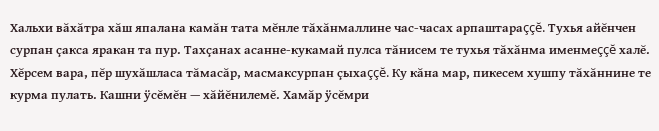Хальхи вăхăтра хăш япалана камăн тата мĕнле тăхăнмаллине час-часах арпаштараççĕ. Тухья айĕнчен сурпан çакса яракан та пур. Тахçанах асанне-кукамай пулса тăнисем те тухья тăхăнма именмеççĕ халĕ. Хĕрсем вара, пĕр шухăшласа тăмасăр, масмаксурпан çыхаççĕ. Ку кăна мар, пикесем хушпу тăхăннине те курма пулать. Кашни ÿсĕмĕн — хăйĕнилемĕ. Хамăр ÿсĕмри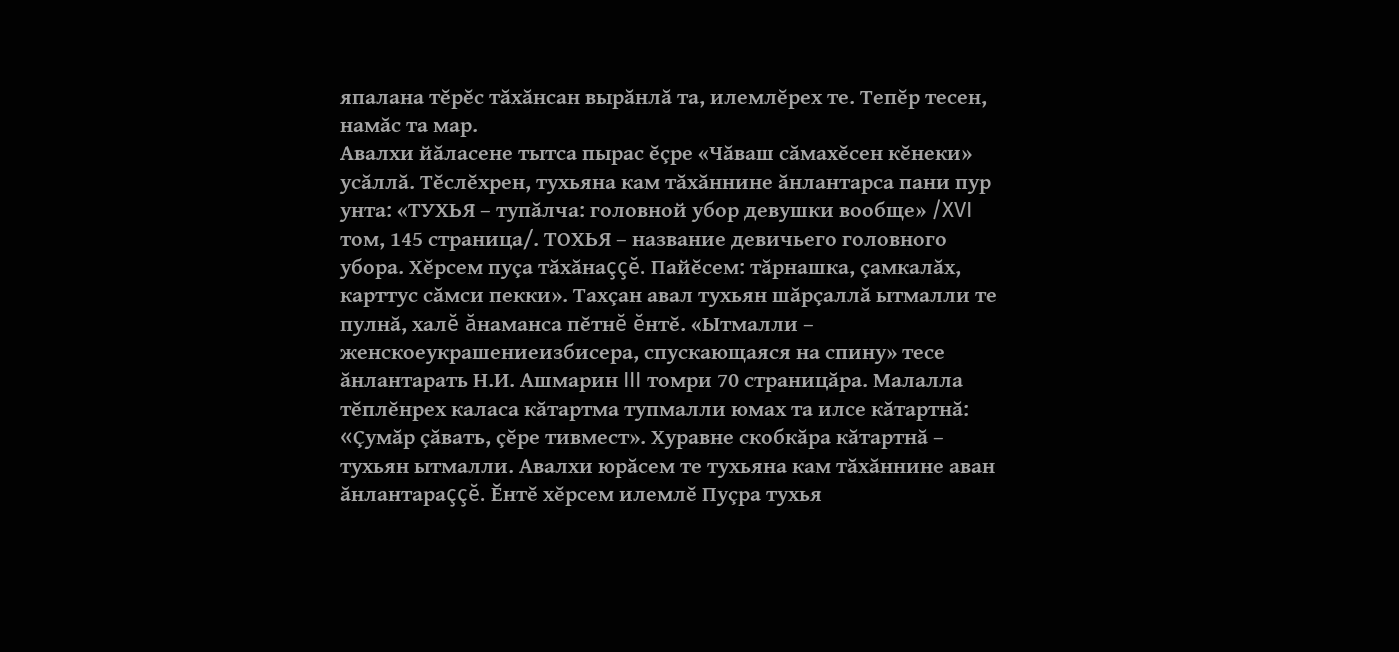япалана тĕрĕс тăхăнсан вырăнлă та, илемлĕрех те. Тепĕр тесен, намăс та мар.
Авалхи йăласене тытса пырас ĕçре «Чăваш сăмахĕсен кĕнеки» усăллă. Тĕслĕхрен, тухьяна кам тăхăннине ăнлантарса пани пур унта: «ТУХЬЯ – тупăлча: головной убор девушки вообще» /XVI том, 145 страница/. ТОХЬЯ – название девичьего головного убора. Хĕрсем пуçа тăхăнаççĕ. Пайĕсем: тăрнашка, çамкалăх, карттус сăмси пекки». Тахçан авал тухьян шăрçаллă ытмалли те пулнă, халĕ ăнаманса пĕтнĕ ĕнтĕ. «Ытмалли – женскоеукрашениеизбисера, спускающаяся на спину» тесе ăнлантарать Н.И. Ашмарин III томри 70 страницăра. Малалла тĕплĕнрех каласа кăтартма тупмалли юмах та илсе кăтартнă: «Çумăр çăвать, çĕре тивмест». Хуравне скобкăра кăтартнă – тухьян ытмалли. Авалхи юрăсем те тухьяна кам тăхăннине аван ăнлантараççĕ. Ĕнтĕ хĕрсем илемлĕ Пуçра тухья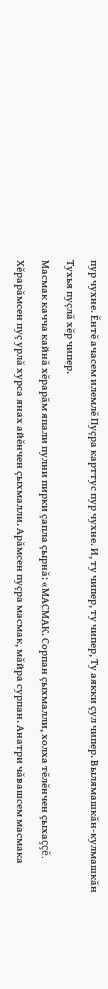пур чухне. Ĕнтĕ ачасем илемлĕ Пуçра карттус пур чухне. И, ту чипер, ту чипер, Ту аякки çул чипер. Вылямашкăн-кулмашкăн Тухья пуçлă хĕр чипер.
Масмак качча кайнă хĕрарăм япали пулни пирки çапла çырнă: «МАСМАК. Сорпан çыхмалли, холха тĕлĕнчен çыхаççĕ. Хĕрарăмсен пуç урлă хурса янах айĕнчен çыхмалли. Арăмсен пуçра масмак, мăйра сурпан. Анатри чăвашсем масмака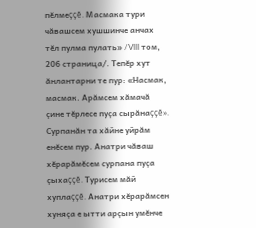пĕлмеççĕ. Масмака тури чăвашсем хушшинче анчах тĕл пулма пулать» /VIII том, 206 страница/. Тепĕр хут ăнлантарни те пур: «Насмак, масмак. Арăмсем хăмачă çине тĕрлесе пуçа сырăнаççĕ». Сурпанăн та хăйне уйрăм енĕсем пур. Анатри чăваш хĕрарăмĕсем сурпана пуçа çыхаççĕ. Турисем мăй хуплаççĕ. Анатри хĕрарăмсен хуняçа е ытти арçын умĕнче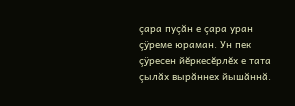çара пуçăн е çара уран çÿреме юраман. Ун пек çÿресен йĕркесĕрлĕх е тата çылăх вырăннех йышăннă.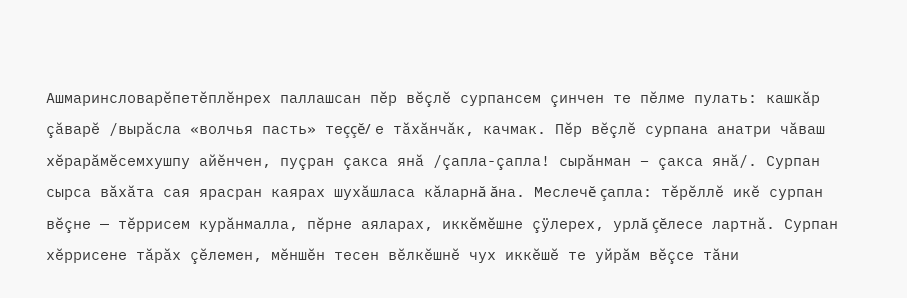Ашмаринсловарĕпетĕплĕнрех паллашсан пĕр вĕçлĕ сурпансем çинчен те пĕлме пулать: кашкăр çăварĕ /вырăсла «волчья пасть» теççĕ/ е тăхăнчăк, качмак. Пĕр вĕçлĕ сурпана анатри чăваш хĕрарăмĕсемхушпу айĕнчен, пуçран çакса янă /çапла-çапла! сырăнман – çакса янă/. Сурпан сырса вăхăта сая ярасран каярах шухăшласа кăларнă ăна. Меслечĕ çапла: тĕрĕллĕ икĕ сурпан вĕçне — тĕррисем курăнмалла, пĕрне аяларах, иккĕмĕшне çÿлерех, урлă çĕлесе лартнă. Сурпан хĕррисене тăрăх çĕлемен, мĕншĕн тесен вĕлкĕшнĕ чух иккĕшĕ те уйрăм вĕçсе тăни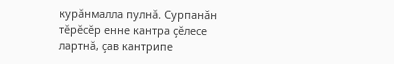курăнмалла пулнă. Сурпанăн тĕрĕсĕр енне кантра çĕлесе лартнă, çав кантрипе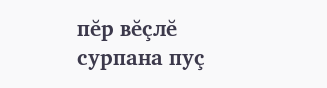пĕр вĕçлĕ сурпана пуç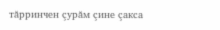тăрринчен çурăм çине çакса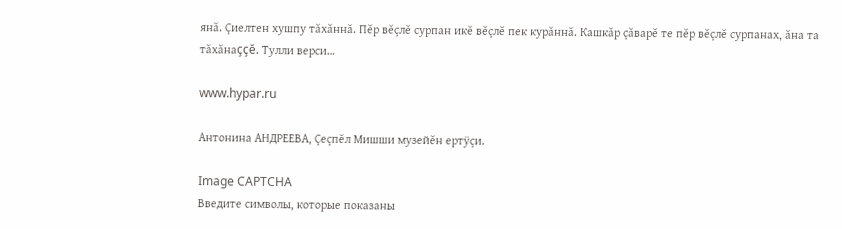янă. Çиелтен хушпу тăхăннă. Пĕр вĕçлĕ сурпан икĕ вĕçлĕ пек курăннă. Кашкăр çăварĕ те пĕр вĕçлĕ сурпанах, ăна та тăхăнаççĕ. Тулли верси…

www.hypar.ru

Антонина АНДРЕЕВА, Çеçпĕл Мишши музейĕн ертÿçи.

Image CAPTCHA
Введите символы, которые показаны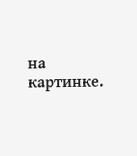на картинке.